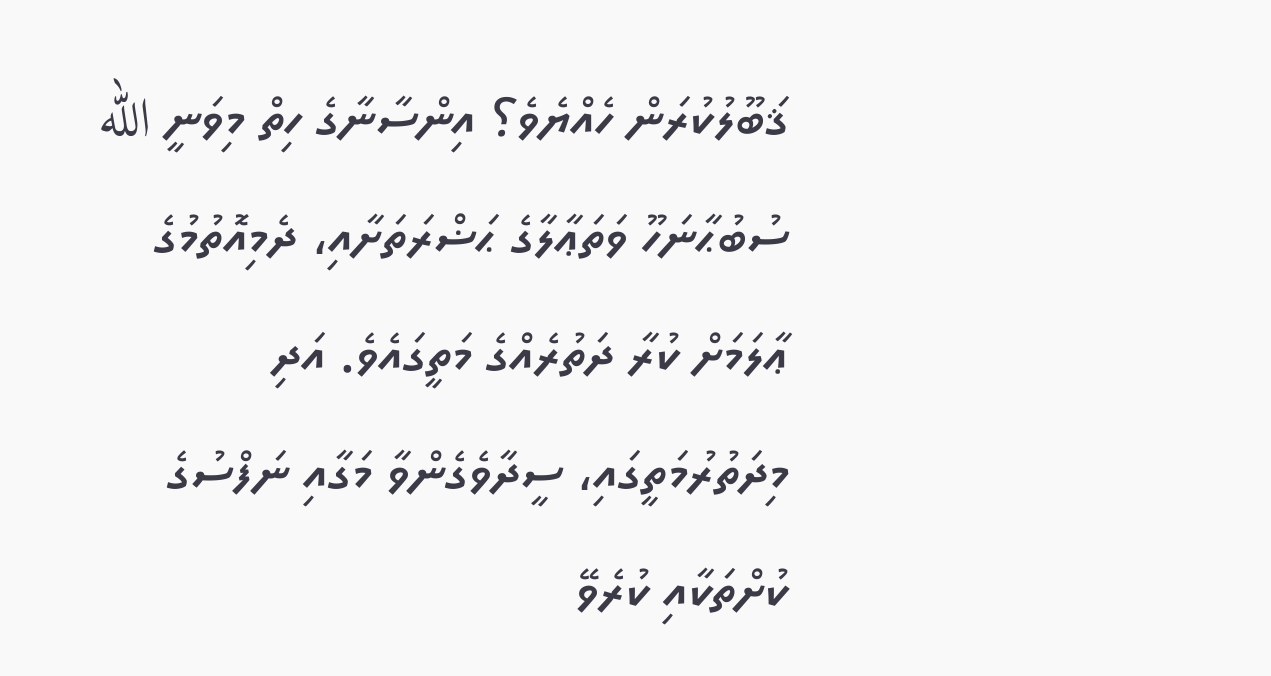ޤަބޫލުކުރަން ހެއްޔެވެ؟ އިންސާނާގެ ހިތް މިވަނީ الله ސުބުޙާނަހޫ ވަތަޢާލާގެ ޙަޟްރަތަށާއި، ދެމިއޮތުމުގެ ޢާލަމަށް ކުރާ ދަތުރެއްގެ މަތީގައެވެ. އަދި މިދަތުރުމަތީގައި، ސީދާވެގެންވާ މަގާއި ނަފްސުގެ ކުށްތަކާއި ކުރެވޭ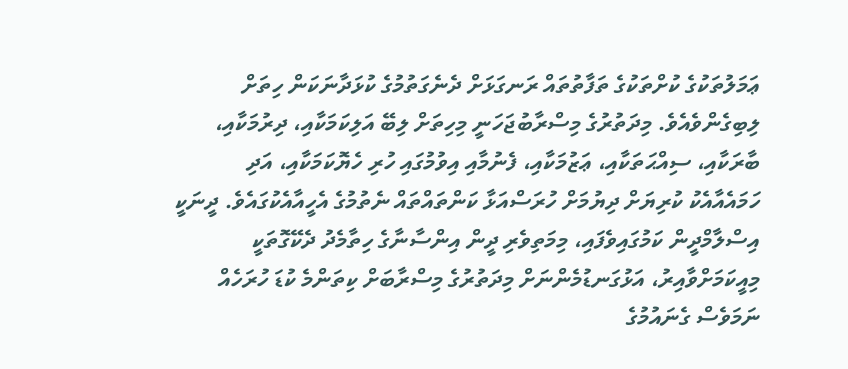ޢަމަލުތަކުގެ ކުށްތަކުގެ ތަފާތުތައް ރަނގަޅަށް ދެނެގަތުމުގެ ކުޅަދާނަކަން ހިތަށް ލިބިގެންވެއެވެ. މިދަތުރުގެ މިސްރާބުޖަހަނީ މިހިތަށް ލިބޭ އަލިކަމަކާއި، ދިރުމަކާއި، ބާރަކާއި، ސިއްޙަތަކާއި، ޢަޒުމަކާއި، ފެނުމާއި އިވުމުގައި ހުރި ހެޔޮކަމަކާއި، އަދި ހަމައެއާއެކު ކުރިޔަށް ދިޔުމަށް ހުރަސްއަޅާ ކަންތައްތައް ނެތުމުގެ އެހީއާއެކުގައެވެ. ދީނަކީ އިސްލާމްދީން ކަމުގައިވެފައި، މިމަތިވެރި ދީން އިންސާނާގެ ހިތާމެދު ދެކޭގޮތަކީ މިއީކަމަށްވާއިރު، އަޅުގަނޑުމެންނަށް މިދަތުރުގެ މިސްރާބަށް ކިތަންމެ ކުޑަ ހުރަހެއް ނަމަވެސް ގެނައުމުގެ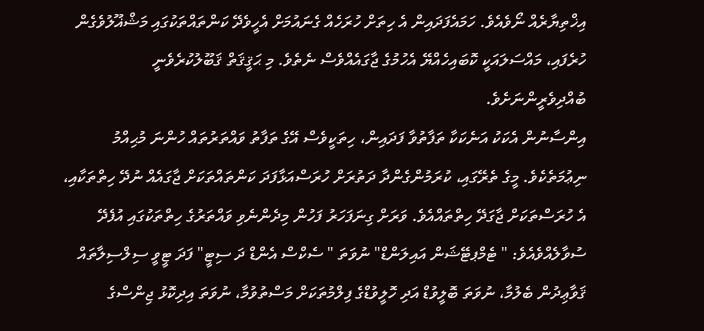އިޚްތިޔާރެއް ނޯވެއެވެ. ހަމައެފަދައިން އެ ހިތަށް ހުރަހެއް ގެނައުމަށް އެހީވެދޭ ކަންތައްތަކުގައި މަޝްޣޫލުވެގެން ހުރެފައި، މައްސަލައަކީ ކޮބައިހެއްޔޭ އެހުމުގެ ޖާގައެއްވެސް ނެތެވެ. މި ޙަޤީޤަތް ޤަބޫލުކުރެވެނީ ބުއްދިވެރީންނަށެވެ.
އިންސާނުން އެކަކު އަނެކަކާ ތަފާތުވާ ފަދައިން، ހިތަކީވެސް އޭގެ ތަފާތު ވައްތަރުތައް ހުންނަ މުޙިއްމު ނިޢުމަތެކެވެ. މީގެ ތެރޭގައި، ކުރަމުންގެންދާ ދަތުރަށް ހުރަސްއަޅާފަދަ ކަންތައްތަކަށް ޖާގައެއް ނުދޭ ހިތްތަކާއި، އެ ހުރަސްތަކަށް ޖާގަދޭ ހިތްތައްއެވެ. ވަރަށް ގިނަފަހަރު ފަހުން މިދެންނެވި ވައްތަރުގެ ހިތްތަކުގައި އުފެދޭ ސުވާލެއްވެއެވެ: " ޓެމްޕޓޭޝަން އައިލަންޑް" ނުވަތަ " ސެކްސް އެންޑް ދަ ސިޓީ" ފަދަ ޓީވީ ސިލްސިލާތައް ޤަވާޢިދުން ބެލުމާ، ނުވަތަ ބޮލީވުޑް އަދި ހޮލީވުޑްގެ ފިލްމުތަކަށް މަސްތުވުމާ، ނުވަތަ އިދިކޮޅު ޖިންސްގެ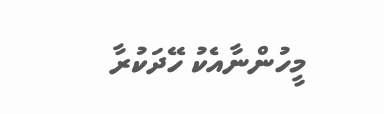މީހުންނާއެކު ހޭދަކުރާ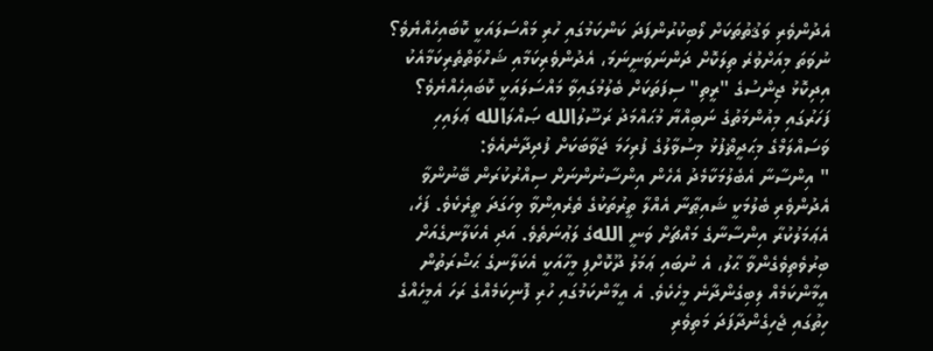އެދުންވެރި ވަޤުތުތަކަށް ލޯބިކުރުންފަދަ ކަންކަމުގައި ހުރި މައްސަލައަކީ ކޮބައިހެއްޔެވެ؟ ނުވަތަ މިއަށްވުރެ ތިލަކޮށް ދަންނަވަނީނަމަ، އެދުންވެރިކަމާއި ޝަހްވަތްތެރިކަމާއެކު އިދިކޮޅު ޖިންސުގެ "ރީތި" ސިފަތަކަށް ބެލުމުގައިވާ މައްސަލައަކީ ކޮބައިހެއްޔެވެ؟ ފަހަރުގައި މިއުންމަތުގެ ނަބިއްޔާ މުޙައްމަދު ރަސޫލުالله ޞައްލަالله ޢަލައިހި ވަސައްލަމްގެ މިޙަދީޡްފުޅު މިސުވާލުގެ ފުރިހަމަ ޖަވާބަކަށް ފުދިދާނެއެވެ:
" އިންސާނާ އެބެލުމަކާމެދު އެހެން އިންސާނުންނަށް ސިއްރުކުރަން ބޭނުންވާ އެދުންވެރި ބެލުމަކީ ޝައިޠާނާ އެއްލާ ތީރުތަކުގެ ތެރެއިންވާ ވިހަގަދަ ތީރެކެވެ. ފަހެ، އެޢަމަލުކުރާ އިންސާނާގެ މައްޗަށް ވަނީ اللهގެ ލަޢުނަތެވެ. އަދި އެކަލާނގެއަށް ބިރުވެތިވެގެންވާ ޙާލު، އެ ނުބައި ޢަމަލު ދޫކޮށްފި މީހާއަކީ އެކަލާނގެ ޙަޟްރަތުން އީމާންކަމެއް ލިބިގެންދާނެ މީހެކެވެ. އެ އީމާންކަމުގައި ހުރި ފޮނިކަމެއްގެ ރަހަ އެމީހެއްގެ ހިތުގައި ޖެހިގެންދާފަދަ މަތިވެރި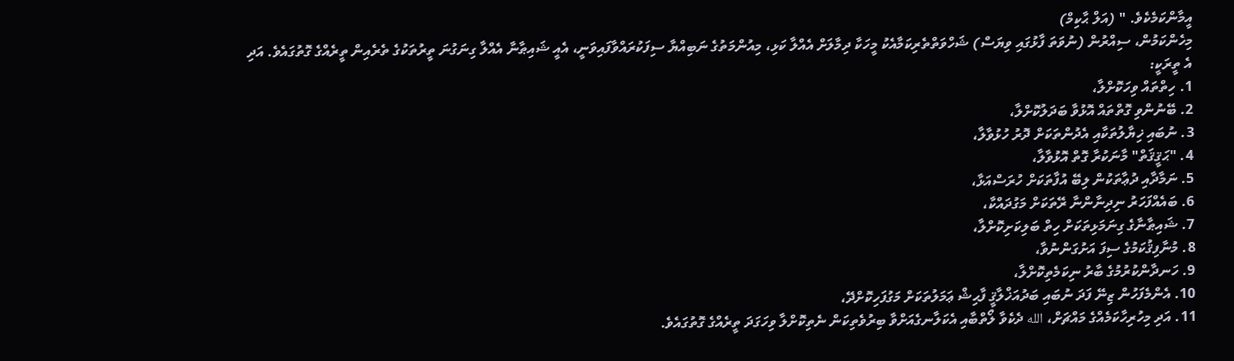އީމާންކަމެކެވެ. " (އަލް ޙާކިމް)
މިހެންކަމުން، ސިއްރުން (ނުވަތަ ފާޅުގައި ވިޔަސް) ޝަހްވަތްތެރިކަމާއެކު މީހަކާ ދިމާލަށް އެއްލާ ކަޅި، މިއުންމަތުގެ ނަބިއްޔާ ސިފަކުރައްވާފައިވަނީ، އެއީ ޝައިޠާނާ އެއްލާ ގިނަގުނަ ތީރުތަކުގެ ތެރެއިން ތީރެއްގެ ގޮތުގައެވެ. އަދި އެ ތީރަކީ:
1. ހިތްތައް ވިހަކޮށްލާ،
2. ބޭނުންވި ގޮތްތައް އޮޅުވާ ބަދަލުކޮށްލާ،
3. ނުބައި ޚިޔާލުތަކާއި އެދުންތަކަށް ދޮރު ހުޅުވާލާ،
4. "ޙަޤީޤަތް" މާނަކުރާ ގޮތް އޮޅުވާލާ،
5. ނަމާދާއި ދުޢާތަކުން ލިބޭ އުފާތަކަށް ހުރަސްއަޅާ،
6. ބައެއްފަހަރު ނިދިނާންނާ ރޭތަކަށް މަގުދައްކާ،
7. ޝައިޠާނާގެ ގިނަމަޅިތަކަށް ހިތް ބަލިކަށިކޮށްލާ،
8. މުނާފިޤުކަމުގެ ސިފަ އަށުގަންނުވާ،
9. ހަނދާންކުރުމުގެ ބާރު ނިކަމެތިކޮށްލާ،
10. އެންމެފަހުން ޒިނޭ ފަދަ ނުބައި ބަދުއަޚްލާޤީ ފާޙިޝް ޢަމަލުތަކަށް މަގުފަހިކޮށްދޭ،
11. އަދި މިހުރިހާކަމެއްގެ މައްޗަށް، الله ދެކެވާ ލޯތްބާއި އެކަލާނގެއަށްވާ ބިރުވެތިކަން ނެތިކޮށްލާ ވިހަގަދަ ތީރެއްގެ ގޮތުގައެވެ.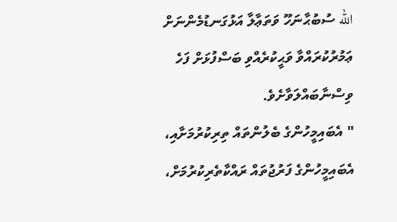الله ސުބުޙާނަހޫ ވަތަޢާލާ އަޅުގަނޑުމެންނަށް ޢަމުރުކުރައްވާ ވަޙީކުރެއްވި ބަސްފުޅަށް ފަހެ ވިސްނާބައްލަވާށެވެ.
" އެބައިމީހުންގެ ބެލުންތައް ތިރިކުރުމަށާއި، އެބައިމީހުންގެ ފަރުޖުތައް ރައްކާތެރިކުރުމަށް،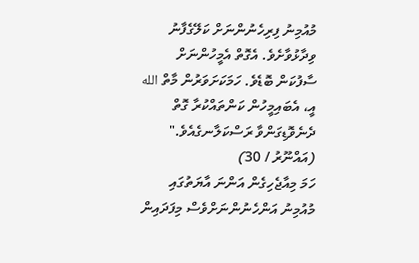މުއުމިނު ފިރިހެނުންނަށް ކަލޭގެފާނު ވިދާޅުވާށެވެ. އެގޮތް އެމީހުންނަށް ސާފުކަން ބޮޑެވެ. ހަމަކަށަވަރުން މާތް الله އީ، އެބައިމީހުން ކަންތައްކުރާ ގޮތް ދެނެވޮޑިގަންވާ ރަސްކަލާނގެއެވެ." (އައްނޫރު / 30)
ހަމަ މިއާޖެހިގެން އަންނަ އާޔަތުގައި މުއުމިނު އަންހެނުންނަށްވެސް މިފަދައިން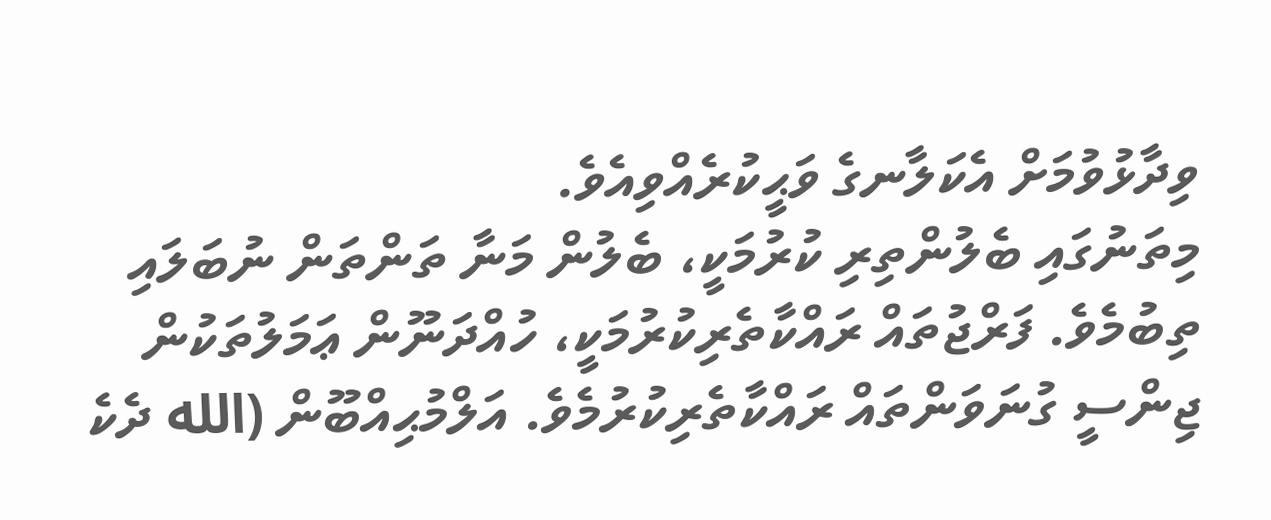ވިދާޅުވުމަށް އެކަލާނގެ ވަޙީކުރެއްވިއެވެ.
މިތަނުގައި ބެލުންތިރި ކުރުމަކީ، ބެލުން މަނާ ތަންތަން ނުބަލައި ތިބުމެވެ. ފަރްޖުތައް ރައްކާތެރިކުރުމަކީ، ހުއްދަނޫން ޢަމަލުތަކުން ޖިންސީ ގުނަވަންތައް ރައްކާތެރިކުރުމެވެ. އަލްމުޙިއްބޫން (الله ދެކެ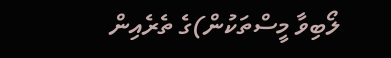ލޯބިވާ މީސްތަކުން)ގެ ތެރެއިން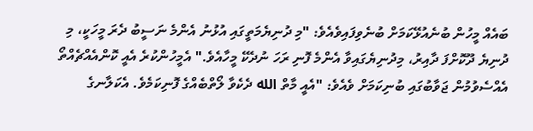ބައެއް މީހުން ބުނެއުޅޭކަމަށް ބުނެވިފައިވެއެވެ: "މި ދުނިޔެމަތީގައި އުޅުނު އެންމެ ނަސީބު ދެރަ މީހަކީ، މި ދުނިޔެ ދޫކޮށްފަ ދާއިރު، މިދުނިޔެގައިވާ އެންމެ ފޮނި ރަހަ ނުދެކޭ މީހާއެވެ." އެމީހުންކުރެ އެއީ ކޮންއެއްޗެއްތޯ އެއްސެވުމުން ޖަވާބުގައި ބުނިކަމަށް ވެއެވެ: "އެއީ މާތް الله ދެކެވާ ލޯތްބެއްގެ ފޮނިކަމެވެ. އެކަލާނގެ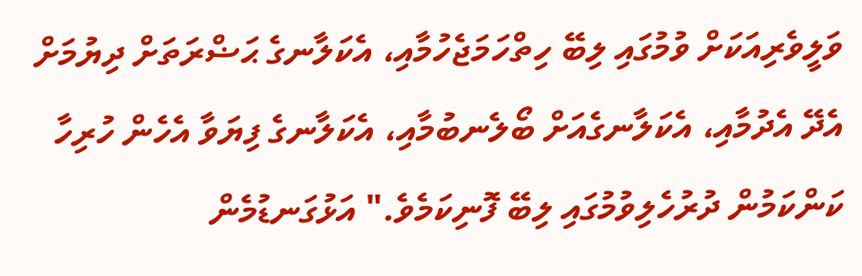ވަލީވެރިއަކަށް ވުމުގައި ލިބޭ ހިތްހަމަޖެހުމާއި، އެކަލާނގެ ޙަޟްރަތަށް ދިޔުމަށް އެދޭ އެދުމާއި، އެކަލާނގެއަށް ބޯލެނބުމާއި، އެކަލާނގެ ފިޔަވާ އެހެން ހުރިހާ ކަންކަމުން ދުރުހެލިވުމުގައި ލިބޭ ފޮނިކަމެވެ." އަޅުގަނޑުމެން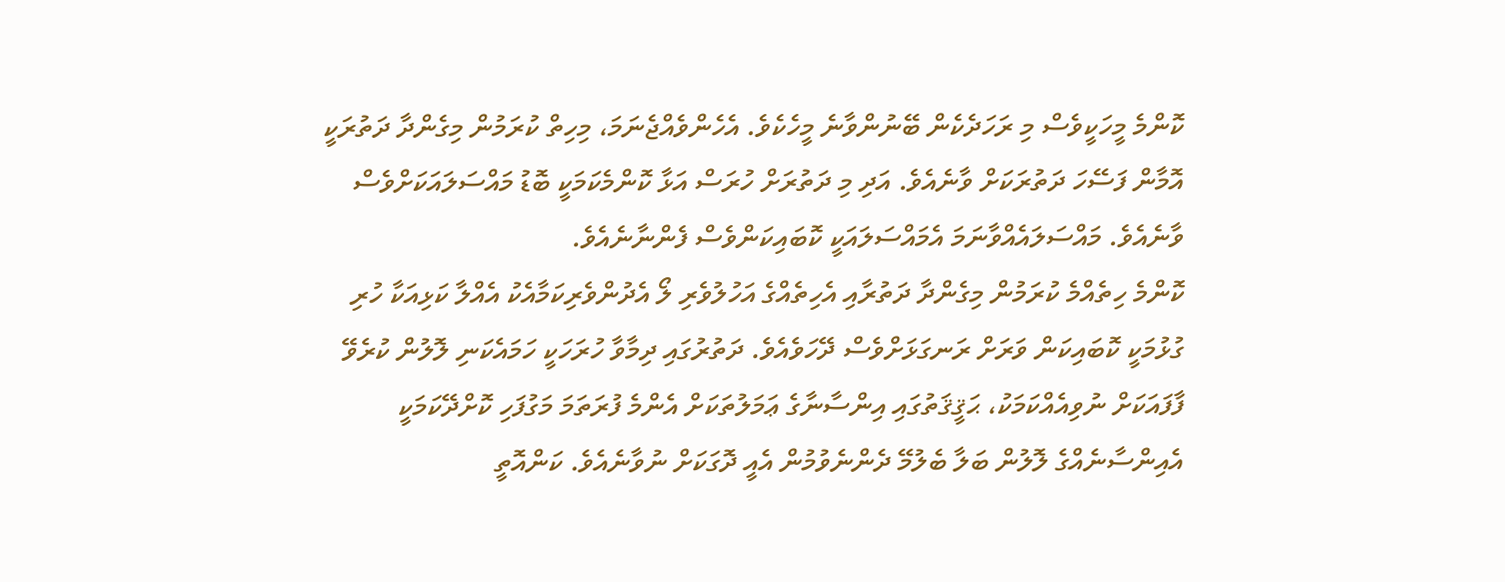ކޮންމެ މީހަކީވެސް މި ރަހަދެކެން ބޭނުންވާނެ މީހެކެވެ. އެހެންވެއްޖެނަމަ، މިހިތް ކުރަމުން މިގެންދާ ދަތުރަކީ އޮމާން ފަސޭހަ ދަތުރަކަށް ވާނެއެވެ. އަދި މި ދަތުރަށް ހުރަސް އަޅާ ކޮންމެކަމަކީ ބޮޑު މައްސަލައަކަށްވެސް ވާނެއެވެ. މައްސަލައެއްވާނަމަ އެމައްސަލައަކީ ކޮބައިކަންވެސް ފެންނާނެއެވެ.
ކޮންމެ ހިތެއްމެ ކުރަމުން މިގެންދާ ދަތުރާއި އެހިތެއްގެ އަހުލުވެރި ލޯ އެދުންވެރިކަމާއެކު އެއްލާ ކަޅިއަކާ ހުރި ގުޅުމަކީ ކޮބައިކަން ވަރަށް ރަނގަޅަށްވެސް ދޭހަވެއެވެ. ދަތުރުގައި ދިމާވާ ހުރަހަކީ ހަމައެކަނި ލޮލުން ކުރެވޭ ފާފައަކަށް ނުވިއެއްކަމަކު، ޙަޤީޤަތުގައި އިންސާނާގެ ޢަމަލުތަކަށް އެންމެ ފުރަތަމަ މަގުފަހި ކޮށްދޭކަމަކީ އެއިންސާނެއްގެ ލޮލުން ބަލާ ބެލުމޭ ދެންނެވުމުން އެއީ ދޮގަކަށް ނުވާނެއެވެ. ކަންއޮތީ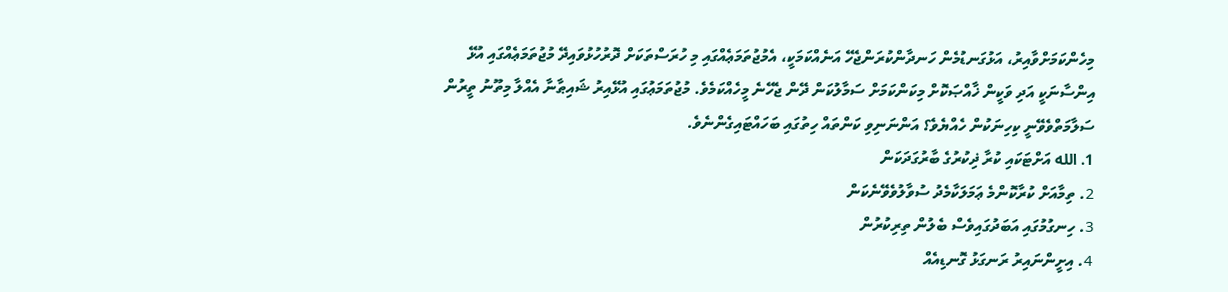މިހެންކަމަށްވާއިރު، އަޅުގަނޑުމެން ހަނދާންކުރަންޖެހޭ އަނެއްކަމަކީ، އެމުޖުތަމަޢެއްގައި މި ހުރަސްތަކަށް ދޮރުހުޅުވައިދޭ މުޖުތަމަޢެއްގައި އުޅޭ އިންސާނަކީ އަދި ވަކީން ޚާއްޞަކޮށް މިކަންކަމަށް ސަމާލުކަން ދޭން ޖެހޭނެ މީހެއްކަމެވެ. މުޖުތަމަޢުގައި އުޅޭއިރު ޝައިޠާނާ އެއްލާ މިތޫނު ތީރުން ސަލާމަތްވެވޭނީ ކިހިނަކުން ހެއްޔެވެ؟ އަންނަނިވި ކަންތައް ހިތުގައި ބަހައްޓައިގެންނެވެ.
1. الله އަށްޓަކައި ކުރާ ޛިކުރުގެ ބާރުގަދަކަން
2. ތިމާއަށް ކުރާކޮންމެ ޢަމަލަކާމެދު ސުވާލުވެވޭނެކަން
3. ހިނގުމުގައި އަބަދުގައިވެސް ބެލުން ތިރިކުރުން
4. އިށީންނައިރު ރަނގަޅު ގޮނޑިއެއް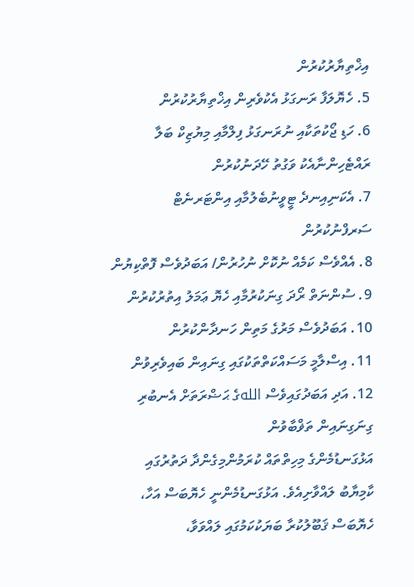އިޚްތިޔާރުކުރުން
5. ހެޔޮލަފާ ރަނގަޅު އެކުވެރިން އިޚްތިޔާރުކުރުން
6. ހަޑި ޖޯކުތަކާއި ނުރަނގަޅު ފިލްމާއި މިޔުޒިކް ބަލާ ރައްޓެހިންނާއެކު ވަގުތު ހޭދަނުކުރުން
7. އެކަނިއިނދެ ޓީވީނުބެލުމާއި އިންޓަރނެޓް ސަރފްނުކުރުން
8. އެއްވެސް ކަމެއް ނުކޮށް ނުހުރުން/ އަބަދުވެސް ފޮތްކިޔުން
9. ސުންނަތް ރޯދަ ގިނަކުރުމާއި ހެޔޮ ޢަމަލު އިތުރުކުރުން
10. އަބަދުވެސް މަރުގެ މަތިން ހަނދާންކުރުން
11. އިސްލާމީ މަސައްކަތްތަކުގައި ގިނައިން ބައިވެރިވުން
12. އަދި އަބަދުގައިވެސް اللهގެ ޙަޟްރަތަށް އެނބުރި ގިނަގިނައިން ތަޥްބާވުން
އަޅުގަނޑުމެންގެ މިހިތްތައް ކުރަމުންމިގެންދާ ދަތުރުގައި ކާމިޔާބު ލައްވާށިއެވެ. އަޅުގަނޑުމެންނީ ހެޔޮބަސް އަހާ، ހެޔޮބަސް ޤަބޫލުކުރާ ބަޔަކުކަމުގައި ލައްވަވާ،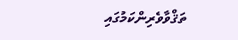ތަޤްވާވެރިންކަމުގައި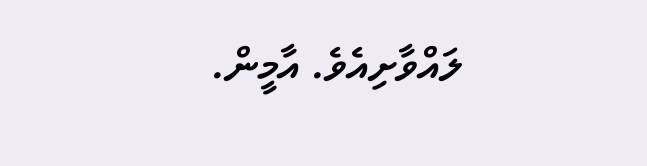ލައްވާށިއެވެ. އާމީން.